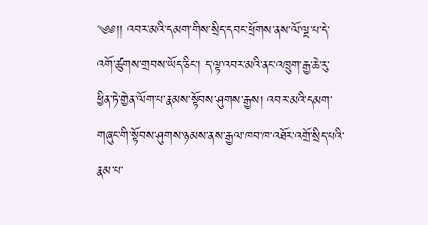༄༅།། འབར་མའི་དམག་གིས་སྲིད་དབང་ཕྲོགས་ནས་ལོ་ལྔ་པ་དེ་འགོ་ཚུགས་གྲབས་ཡོད་ཅིང་། ད་ལྟ་འབར་མའི་ནང་འཁྲུག་རྒྱ་ཆེ་རུ་ཕྱིན་ཏེ་གྱེན་ལོག་པ་རྣམས་སྟོབས་ཤུགས་རྒྱས། འབར་མའི་དམག་གཞུང་གི་སྟོབས་ཤུགས་ཉམས་ནས་རྒྱལ་ཁབ་ཁ་འཐོར་འགྲོ་སྲིད་པའི་རྣམ་པ་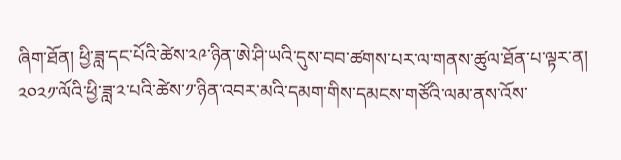ཞིག་ཐོན། ཕྱི་ཟླ་དང་པོའི་ཚེས་༢༩་ཉིན་ཨེ་ཤི་ཡའི་དུས་བབ་ཚགས་པར་ལ་གནས་ཚུལ་ཐོན་པ་ལྟར་ན། ༢༠༢༡་ལོའི་ཕྱི་ཟླ་༢་པའི་ཚེས་༡་ཉིན་འབར་མའི་དམག་གིས་དམངས་གཙོའི་ལམ་ནས་འོས་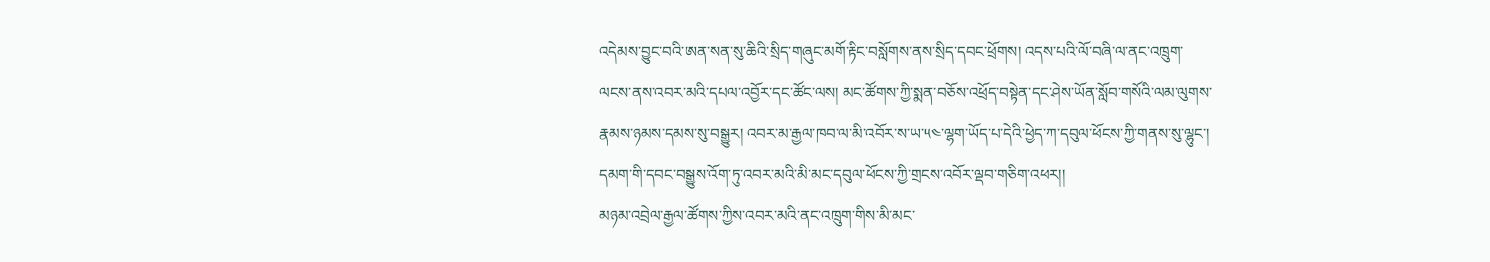འདེམས་བྱུང་བའི་ཨན་སན་སུ་ཆིའི་སྲིད་གཞུང་མགོ་རྟིང་བསློགས་ནས་སྲིད་དབང་ཕྲོགས། འདས་པའི་ལོ་བཞི་ལ་ནང་འཁྲུག་ལངས་ནས་འབར་མའི་དཔལ་འབྱོར་དང་ཚོང་ལས། མང་ཚོགས་ཀྱི་སྨན་བཅོས་འཕྲོད་བསྟེན་དང་ཤེས་ཡོན་སློབ་གསོའི་ལམ་ལུགས་རྣམས་ཉམས་དམས་སུ་བསྒྱུར། འབར་མ་རྒྱལ་ཁབ་ལ་མི་འབོར་ས་ཡ་༥༤་ལྷག་ཡོད་པ་དེའི་ཕྱེད་ཀ་དབུལ་ཕོངས་ཀྱི་གནས་སུ་ལྷུང་། དམག་གི་དབང་བསྒྱུས་འོག་ཏུ་འབར་མའི་མི་མང་དབུལ་ཕོངས་ཀྱི་གྲངས་འབོར་ལྡབ་གཅིག་འཕར།།
མཉམ་འབྲེལ་རྒྱལ་ཚོགས་ཀྱིས་འབར་མའི་ནང་འཁྲུག་གིས་མི་མང་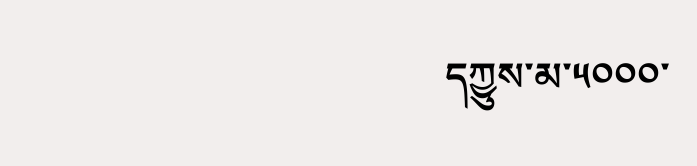དཀྱུས་མ་༥༠༠༠་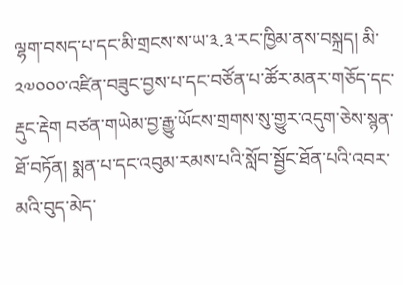ལྷག་བསད་པ་དང་མི་གྲངས་ས་ཡ་༣.༣་རང་ཁྱིམ་ནས་བསྐྲད། མི་༢༧༠༠༠་འཛིན་བཟུང་བྱས་པ་དང་བཙོན་པ་ཚོར་མནར་གཅོད་དང་རྡུང་རྡེག བཙན་གཡེམ་བྱ་རྒྱུ་ཡོངས་གྲགས་སུ་གྱུར་འདུག་ཅེས་སྙན་ཐོ་བཏོན། སྨན་པ་དང་འབུམ་རམས་པའི་སློབ་སྦྱོང་ཐོན་པའི་འབར་མའི་བུད་མེད་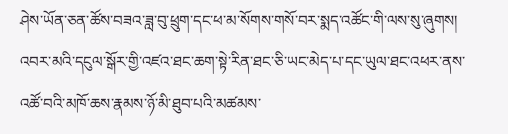ཤེས་ཡོན་ཅན་ཚོས་བཟའ་ཟླ་བུ་ཕྲུག་དང་ཕ་མ་སོགས་གསོ་བར་སྨད་འཚོང་གི་ལས་སུ་ཞུགས། འབར་མའི་དངུལ་སྒོར་གྱི་འཛའ་ཐང་ཆག་སྟེ་རིན་ཐང་ཅི་ཡང་མེད་པ་དང་ཡུལ་ཐང་འཕར་ནས་འཚོ་བའི་མཁོ་ཆས་རྣམས་ཉོ་མི་ཐུབ་པའི་མཚམས་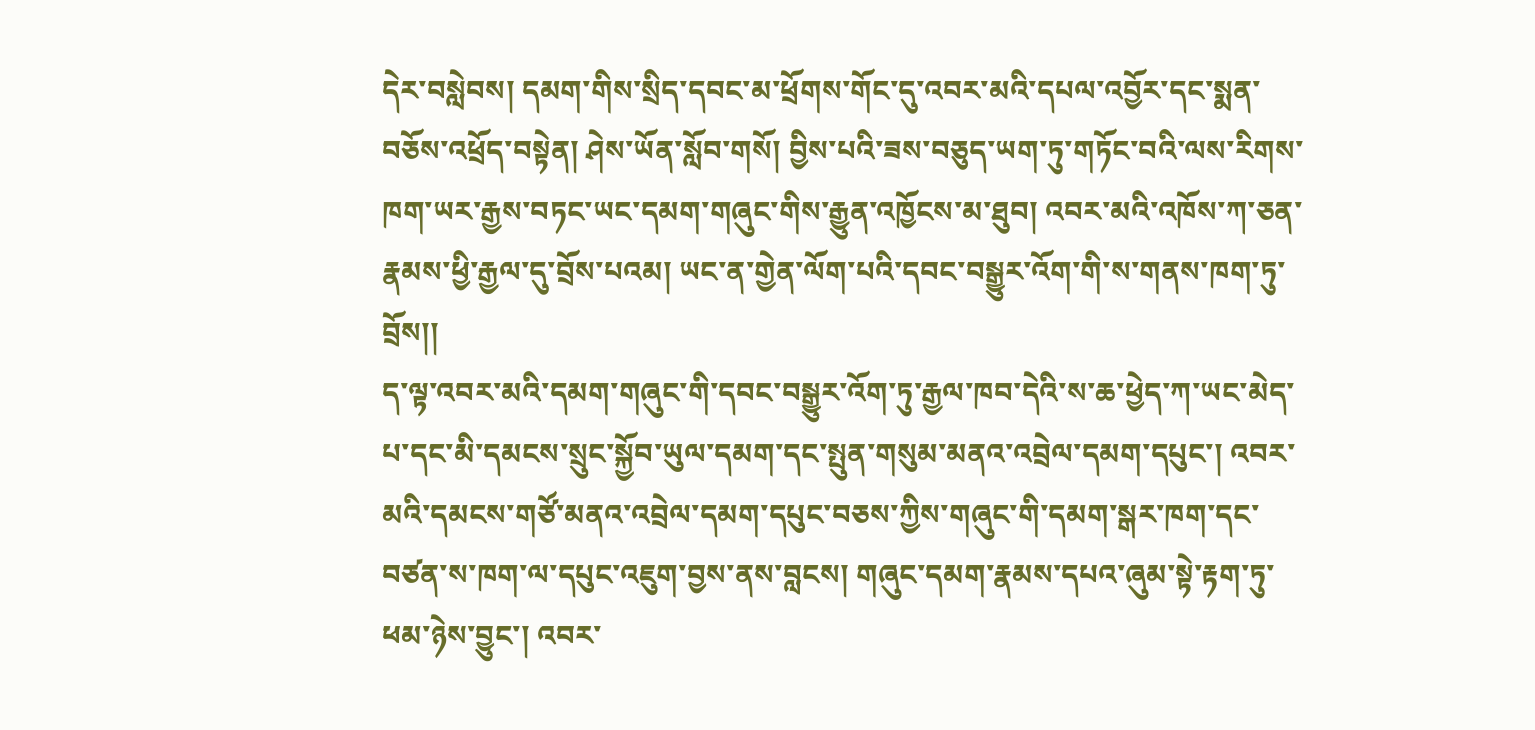དེར་བསླེབས། དམག་གིས་སྲིད་དབང་མ་ཕྲོགས་གོང་དུ་འབར་མའི་དཔལ་འབྱོར་དང་སྨན་བཅོས་འཕྲོད་བསྟེན། ཤེས་ཡོན་སློབ་གསོ། བྱིས་པའི་ཟས་བཅུད་ཡག་ཏུ་གཏོང་བའི་ལས་རིགས་ཁག་ཡར་རྒྱས་བཏང་ཡང་དམག་གཞུང་གིས་རྒྱུན་འཁྱོངས་མ་ཐུབ། འབར་མའི་འཁོས་ཀ་ཅན་རྣམས་ཕྱི་རྒྱལ་དུ་བྲོས་པའམ། ཡང་ན་གྱེན་ལོག་པའི་དབང་བསྒྱུར་འོག་གི་ས་གནས་ཁག་ཏུ་བྲོས།།
ད་ལྟ་འབར་མའི་དམག་གཞུང་གི་དབང་བསྒྱུར་འོག་ཏུ་རྒྱལ་ཁབ་དེའི་ས་ཆ་ཕྱེད་ཀ་ཡང་མེད་པ་དང་མི་དམངས་སྲུང་སྐྱོབ་ཡུལ་དམག་དང་སྤུན་གསུམ་མནའ་འབྲེལ་དམག་དཔུང་། འབར་མའི་དམངས་གཙོ་མནའ་འབྲེལ་དམག་དཔུང་བཅས་ཀྱིས་གཞུང་གི་དམག་སྒར་ཁག་དང་བཙན་ས་ཁག་ལ་དཔུང་འཇུག་བྱས་ནས་བླངས། གཞུང་དམག་རྣམས་དཔའ་ཞུམ་སྟེ་རྟག་ཏུ་ཕམ་ཉེས་བྱུང་། འབར་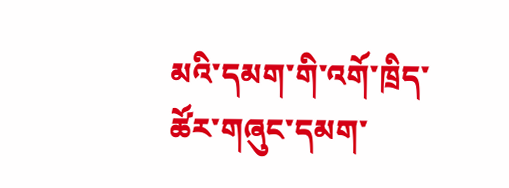མའི་དམག་གི་འགོ་ཁྲིད་ཚོར་གཞུང་དམག་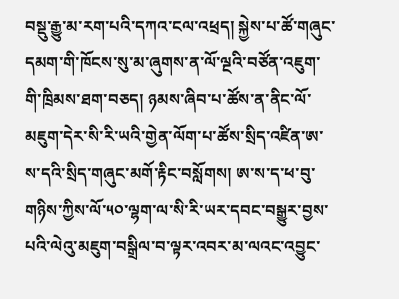བསྡུ་རྒྱུ་མ་རག་པའི་དཀའ་ངལ་འཕྲད། སྐྱེས་པ་ཚོ་གཞུང་དམག་གི་ཁོངས་སུ་མ་ཞུགས་ན་ལོ་ལྔའི་བཙོན་འཇུག་གི་ཁྲིམས་ཐག་བཅད། ཉམས་ཞིབ་པ་ཚོས་ན་ནིང་ལོ་མཇུག་དེར་སི་རི་ཡའི་གྱེན་ལོག་པ་ཚོས་སྲིད་འཛིན་ཨ་ས་དའི་སྲིད་གཞུང་མགོ་རྟིང་བསློགས། ཨ་ས་ད་ཕ་བུ་གཉིས་ཀྱིས་ལོ་༥༠་ལྷག་ལ་སི་རི་ཡར་དབང་བསྒྱུར་བྱས་པའི་ལེའུ་མཇུག་བསྒྲིལ་བ་ལྟར་འབར་མ་ལའང་འབྱུང་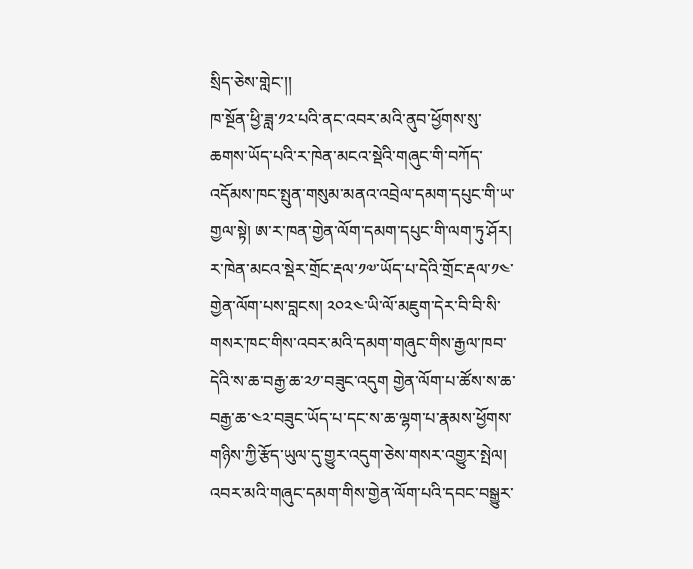སྲིད་ཅེས་གླེང་།།
ཁ་སྔོན་ཕྱི་ཟླ་༡༢་པའི་ནང་འབར་མའི་ནུབ་ཕྱོགས་སུ་ཆགས་ཡོད་པའི་ར་ཁེན་མངའ་སྡེའི་གཞུང་གི་བཀོད་འདོམས་ཁང་སྤུན་གསུམ་མནའ་འབྲེལ་དམག་དཔུང་གི་ཡ་གྱལ་སྟེ། ཨ་ར་ཁན་གྱེན་ལོག་དམག་དཔུང་གི་ལག་ཏུ་ཤོར། ར་ཁེན་མངའ་སྡེར་གྲོང་རྡལ་༡༧་ཡོད་པ་དེའི་གྲོང་རྡལ་༡༤་གྱེན་ལོག་པས་བླངས། ༢༠༢༤་ཡི་ལོ་མཇུག་དེར་བི་བི་སི་གསར་ཁང་གིས་འབར་མའི་དམག་གཞུང་གིས་རྒྱལ་ཁབ་དེའི་ས་ཆ་བརྒྱ་ཆ་༢༡་བཟུང་འདུག གྱེན་ལོག་པ་ཚོས་ས་ཆ་བརྒྱ་ཆ་༤༢་བཟུང་ཡོད་པ་དང་ས་ཆ་ལྷག་པ་རྣམས་ཕྱོགས་གཉིས་ཀྱི་རྩོད་ཡུལ་དུ་གྱུར་འདུག་ཅེས་གསར་འགྱུར་སྤེལ། འབར་མའི་གཞུང་དམག་གིས་གྱེན་ལོག་པའི་དབང་བསྒྱུར་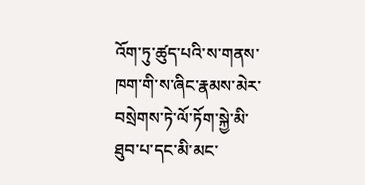འོག་ཏུ་ཚུད་པའི་ས་གནས་ཁག་གི་ས་ཞིང་རྣམས་མེར་བསྲེགས་ཏེ་ལོ་ཏོག་སྐྱེ་མི་ཐུབ་པ་དང་མི་མང་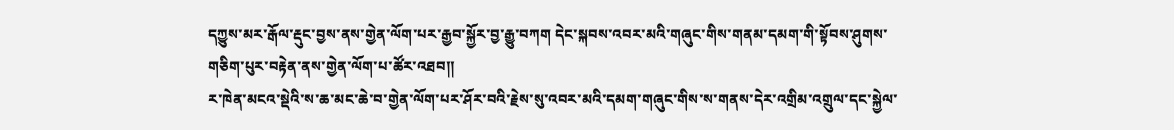དཀྱུས་མར་རྒོལ་རྡུང་བྱས་ནས་གྱེན་ལོག་པར་རྒྱབ་སྐྱོར་བྱ་རྒྱུ་བཀག དེང་སྐབས་འབར་མའི་གཞུང་གིས་གནམ་དམག་གི་སྟོབས་ཤུགས་གཅིག་པུར་བརྟེན་ནས་གྱེན་ལོག་པ་ཚོར་འཐབ།།
ར་ཁེན་མངའ་སྡེའི་ས་ཆ་མང་ཆེ་བ་གྱེན་ལོག་པར་ཤོར་བའི་རྗེས་སུ་འབར་མའི་དམག་གཞུང་གིས་ས་གནས་དེར་འགྲིམ་འགྲུལ་དང་སྐྱེལ་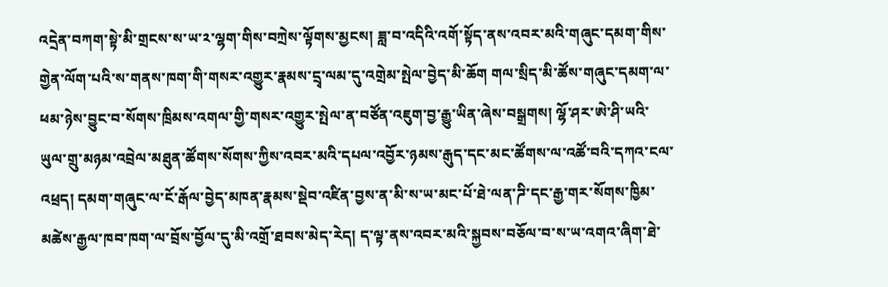འདྲེན་བཀག་སྟེ་མི་གྲངས་ས་ཡ་༢་ལྷག་གིས་བཀྲེས་ལྟོགས་མྱངས། ཟླ་བ་འདིའི་འགོ་སྟོད་ནས་འབར་མའི་གཞུང་དམག་གིས་གྱེན་ལོག་པའི་ས་གནས་ཁག་གི་གསར་འགྱུར་རྣམས་དྲྭ་ལམ་དུ་འགྲེམ་སྤེལ་བྱེད་མི་ཆོག གལ་སྲིད་མི་ཚོས་གཞུང་དམག་ལ་ཕམ་ཉེས་བྱུང་བ་སོགས་ཁྲིམས་འགལ་གྱི་གསར་འགྱུར་སྤེལ་ན་བཙོན་འཇུག་བྱ་རྒྱུ་ཡིན་ཞེས་བསྒྲགས། ལྷོ་ཤར་ཨེ་ཤི་ཡའི་ཡུལ་གྲུ་མཉམ་འབྲེལ་མཐུན་ཚོགས་སོགས་ཀྱིས་འབར་མའི་དཔལ་འབྱོར་ཉམས་རྒུད་དང་མང་ཚོགས་ལ་འཚོ་བའི་དཀའ་ངལ་འཕྲད། དམག་གཞུང་ལ་ངོ་རྒོལ་བྱེད་མཁན་རྣམས་སྡེབ་འཛིན་བྱས་ན་མི་ས་ཡ་མང་པོ་ཐེ་ལན་ཌི་དང་རྒྱ་གར་སོགས་ཁྱིམ་མཚེས་རྒྱལ་ཁབ་ཁག་ལ་བྲོས་བྱོལ་དུ་མི་འགྲོ་ཐབས་མེད་རེད། ད་ལྟ་ནས་འབར་མའི་སྐྱབས་བཅོལ་བ་ས་ཡ་འགའ་ཞིག་ཐེ་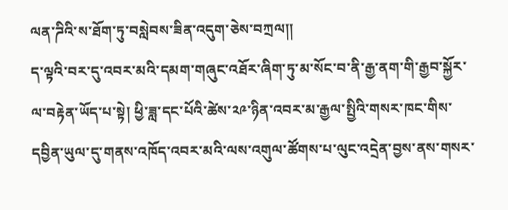ལན་ཌིའི་ས་ཐོག་ཏུ་བསླེབས་ཟིན་འདུག་ཅེས་བཀྲལ།།
ད་ལྟའི་བར་དུ་འབར་མའི་དམག་གཞུང་འཐོར་ཞིག་ཏུ་མ་སོང་བ་ནི་རྒྱ་ནག་གི་རྒྱབ་སྐྱོར་ལ་བརྟེན་ཡོད་པ་སྟེ། ཕྱི་ཟླ་དང་པོའི་ཚེས་༢༩་ཉིན་འབར་མ་རྒྱལ་སྤྱིའི་གསར་ཁང་གིས་དབྱིན་ཡུལ་དུ་གནས་འཁོད་འབར་མའི་ལས་འགུལ་ཚོགས་པ་ལུང་འདྲེན་བྱས་ནས་གསར་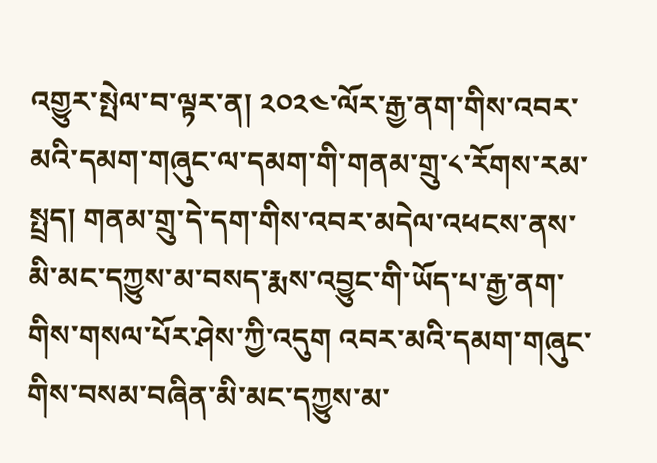འགྱུར་སྤེལ་བ་ལྟར་ན། ༢༠༢༤་ལོར་རྒྱ་ནག་གིས་འབར་མའི་དམག་གཞུང་ལ་དམག་གི་གནམ་གྲུ་༨་རོགས་རམ་སྤྲད། གནམ་གྲུ་དེ་དག་གིས་འབར་མདེལ་འཕངས་ནས་མི་མང་དཀྱུས་མ་བསད་རྨས་འབྱུང་གི་ཡོད་པ་རྒྱ་ནག་གིས་གསལ་པོར་ཤེས་ཀྱི་འདུག འབར་མའི་དམག་གཞུང་གིས་བསམ་བཞིན་མི་མང་དཀྱུས་མ་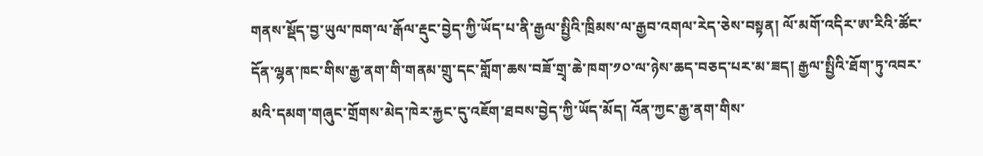གནས་སྡོད་བྱ་ཡུལ་ཁག་ལ་རྒོལ་རྡུང་བྱེད་ཀྱི་ཡོད་པ་ནི་རྒྱལ་སྤྱིའི་ཁྲིམས་ལ་རྒྱབ་འགལ་རེད་ཅེས་བསྟན། ལོ་མགོ་འདིར་ཨ་རིའི་ཚོང་དོན་ལྷན་ཁང་གིས་རྒྱ་ནག་གི་གནམ་གྲུ་དང་གློག་ཆས་བཟོ་གྲྭ་ཆེ་ཁག་༡༠་ལ་ཉེས་ཆད་བཅད་པར་མ་ཟད། རྒྱལ་སྤྱིའི་ཐོག་ཏུ་འབར་མའི་དམག་གཞུང་གྲོགས་མེད་ཁེར་རྐྱང་དུ་འཇོག་ཐབས་བྱེད་ཀྱི་ཡོད་མོད། འོན་ཀྱང་རྒྱ་ནག་གིས་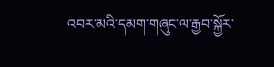འབར་མའི་དམག་གཞུང་ལ་རྒྱབ་སྐྱོར་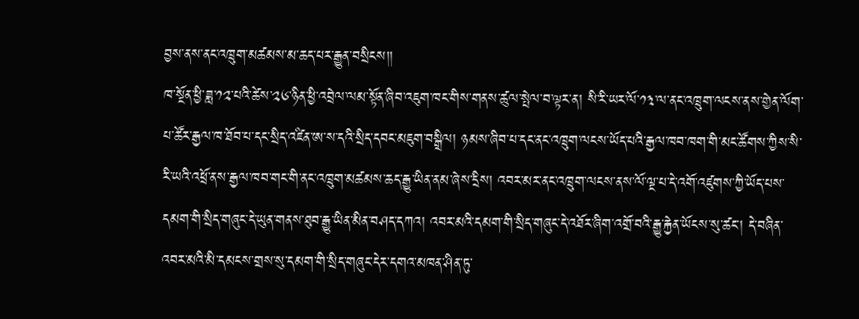བྱས་ནས་ནང་འཁྲུག་མཚམས་མ་ཆད་པར་རྒྱུན་བསྲིངས།།
ཁ་སྔོན་ཕྱི་ཟླ་༡༢་པའི་ཚེས་༢༦་ཉིན་ཕྱི་འབྲེལ་ལམ་སྟོན་ཞིབ་འཇུག་ཁང་གིས་གནས་ཚུལ་སྤེལ་བ་ལྟར་ན། སི་རི་ཡར་ལོ་༡༣་ལ་ནང་འཁྲུག་ལངས་ནས་གྱེན་ལོག་པ་ཚོར་རྒྱལ་ཁ་ཐོབ་པ་དང་སྲིད་འཛིན་ཨ་ས་དའི་སྲིད་དབང་མཇུག་བསྒྲིལ། ཉམས་ཞིབ་པ་དང་ནང་འཁྲུག་ལངས་ཡོད་པའི་རྒྱལ་ཁབ་ཁག་གི་མང་ཚོགས་ཀྱིས་སི་རི་ཡའི་འཕྲོ་ནས་རྒྱལ་ཁབ་གང་གི་ནང་འཁྲུག་མཚམས་ཆད་རྒྱུ་ཡིན་ནམ་ཞེས་དྲིས། འབར་མར་ནང་འཁྲུག་ལངས་ནས་ལོ་ལྔ་པ་དེ་འགོ་འཛུགས་ཀྱི་ཡོད་པས་དམག་གི་སྲིད་གཞུང་དེ་ཡུན་གནས་ཐུབ་རྒྱུ་ཡིན་མིན་བཤད་དཀའ། འབར་མའི་དམག་གི་སྲིད་གཞུང་དེ་འཐོར་ཞིག་འགྲོ་བའི་རྒྱུ་རྐྱེན་ཡོངས་སུ་ཚང་། དེ་བཞིན་འབར་མའི་མི་དམངས་གྲས་སུ་དམག་གི་སྲིད་གཞུང་དེར་དགའ་མཁན་ཤིན་ཏུ་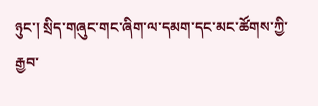ཉུང་། སྲིད་གཞུང་གང་ཞིག་ལ་དམག་དང་མང་ཚོགས་ཀྱི་རྒྱབ་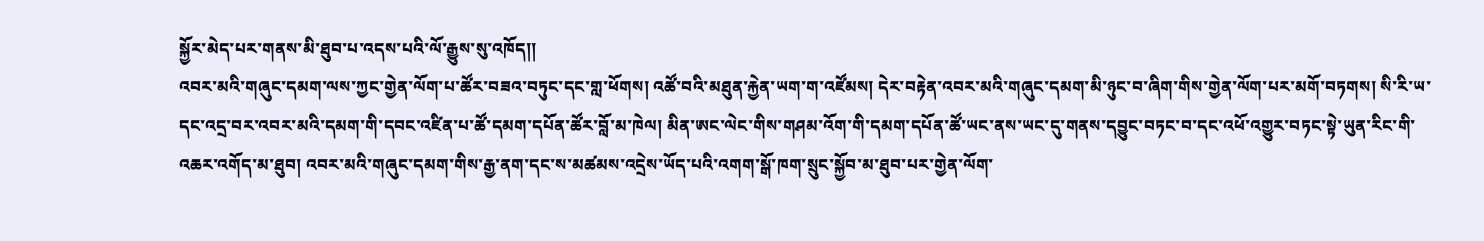སྐྱོར་མེད་པར་གནས་མི་ཐུབ་པ་འདས་པའི་ལོ་རྒྱུས་སུ་འཁོད།།
འབར་མའི་གཞུང་དམག་ལས་ཀྱང་གྱེན་ལོག་པ་ཚོར་བཟའ་བཏུང་དང་གླ་ཕོགས། འཚོ་བའི་མཐུན་རྐྱེན་ཡག་ག་འཛོམས། དེར་བརྟེན་འབར་མའི་གཞུང་དམག་མི་ཉུང་བ་ཞིག་གིས་གྱེན་ལོག་པར་མགོ་བཏགས། སི་རི་ཡ་དང་འདྲ་བར་འབར་མའི་དམག་གི་དབང་འཛིན་པ་ཚོ་དམག་དཔོན་ཚོར་བློ་མ་ཁེལ། མིན་ཨང་ལེང་གིས་གཤམ་འོག་གི་དམག་དཔོན་ཚོ་ཡང་ནས་ཡང་དུ་གནས་དབྱུང་བཏང་བ་དང་འཕོ་འགྱུར་བཏང་སྟེ་ཡུན་རིང་གི་འཆར་འགོད་མ་ཐུབ། འབར་མའི་གཞུང་དམག་གིས་རྒྱ་ནག་དང་ས་མཚམས་འདྲེས་ཡོད་པའི་འགག་སྒོ་ཁག་སྲུང་སྐྱོབ་མ་ཐུབ་པར་གྱེན་ལོག་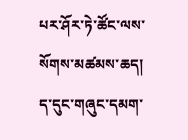པར་ཤོར་ཏེ་ཚོང་ལས་སོགས་མཚམས་ཆད། ད་དུང་གཞུང་དམག་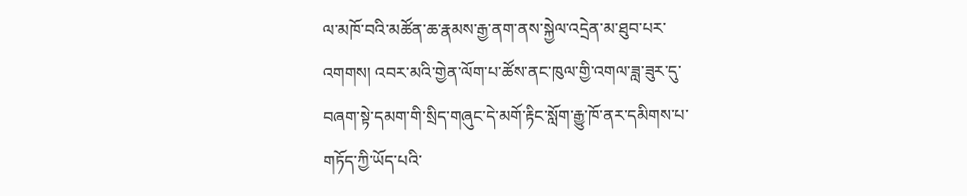ལ་མཁོ་བའི་མཚོན་ཆ་རྣམས་རྒྱ་ནག་ནས་སྐྱེལ་འདྲེན་མ་ཐུབ་པར་འགགས། འབར་མའི་གྱེན་ལོག་པ་ཚོས་ནང་ཁུལ་གྱི་འགལ་ཟླ་ཟུར་དུ་བཞག་སྟེ་དམག་གི་སྲིད་གཞུང་དེ་མགོ་རྟིང་སློག་རྒྱུ་ཁོ་ནར་དམིགས་པ་གཏོད་ཀྱི་ཡོད་པའི་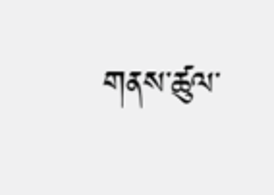གནས་ཚུལ་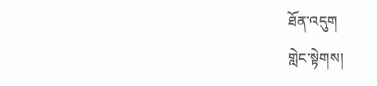ཐོན་འདུག
གླེང་སྟེགས།